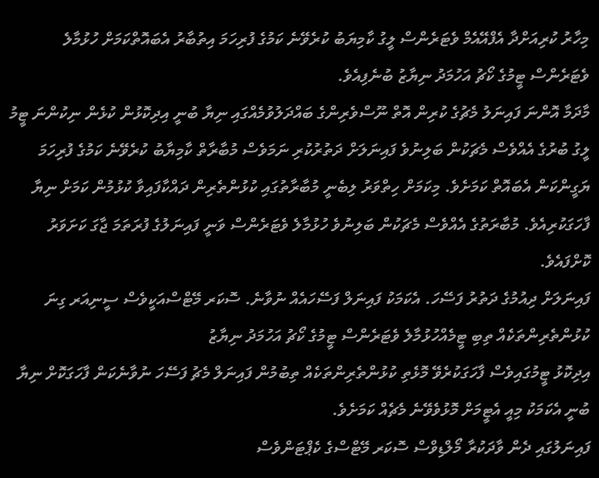މިހާރު ކުރިއަށްދާ އެފްއޭއެމް ވެޓަރެންސް ލީގު ކާމިޔަބު ކުރެވޭނެ ކަމުގެ ފުރިހަމަ އިތުބާރު އެބައޮތްކަމަށް ހުޅުމާލެ ވެޓަރެންސް ޓީމުގެ ކޯޗު އަހުމަދު ނިޔާޒު ބުނެފިއެވެ.
މާދަމާ އޮންނަ ފައިނަލު މެޗުގެ ކުރިން އޮތް ނޫސްވެރިންގެ ބައްދަލުވުމެއްގައި ނިޔާ ބުނީ އިދިކޮޅުން ކުޅެން ނިކުންނަ ޓީމު ލީގު ބުރުގެ އެއްވެސް މެޗަކުން ބަލިނުވެ ފައިނަލަށް ދަތުރުކުރި ނަމަވެސް މުބާރާތް ކާމިޔާބު ކުރެވޭނެ ކަމުގެ ފުރިހަމަ ޔަގީންކަން އެބައޮތް ކަމަށެވެ. މިކަމަށް ހިތްވަރު ލިބެނީ މުބާރާތުގައި ކުޅުންތެރިން ދައްކާފައިވާ ކުޅުމުން ކަމަށް ނިޔާ ފާހަގަކުރިއެވެ. މުބާރަތުގެ އެއްވެސް މެޗަކުން ބަލިނުވެ ހުޅުމާލެ ވެޓަރެންސް ވަނީ ފައިނަލުގެ ފުރަތަމަ ޖާގަ ކަށަވަރު ކޮށްފައެވެ.
ފައިނަލަށް ދިއުމުގެ ދަތުރު ފަސޭހަ. އެކަމަކު ފައިނަލް ފަސޭހައެއް ނުވާނެ. ސޮކަރ މޭޓްސްއަކީވެސް ސީނިއަރ ގިނަ ކުޅުންތެރިންތަކެއް ތިބި ޓީމެއްހުޅުމާލެ ވެޓަރެންސް ޓީމުގެ ކޯޗު އަހުމަދު ނިޔާޒު
އިދިކޮޅު ޓީމުގައިވެސް ފާހަގަކުރެވޭ މޮޅެތި ކުޅުންތެރިންތަކެއް ތިބުމުން ފައިނަލް މެޗު ފަސޭހަ ނުވާނެކަން ފާހަގަކޮށް ނިޔާ ބުނީ އެކަމަކު މިއީ އެޓީމަށް މޮޅުވެވޭނެ މެޗެއް ކަމަށެވެ.
ފައިނަލުގައި ދެން ވާދަކުރާ މޯލްޑިވްސް ސޮކަރ މޭޓްސްގެ ކެޕްޓަންވެސް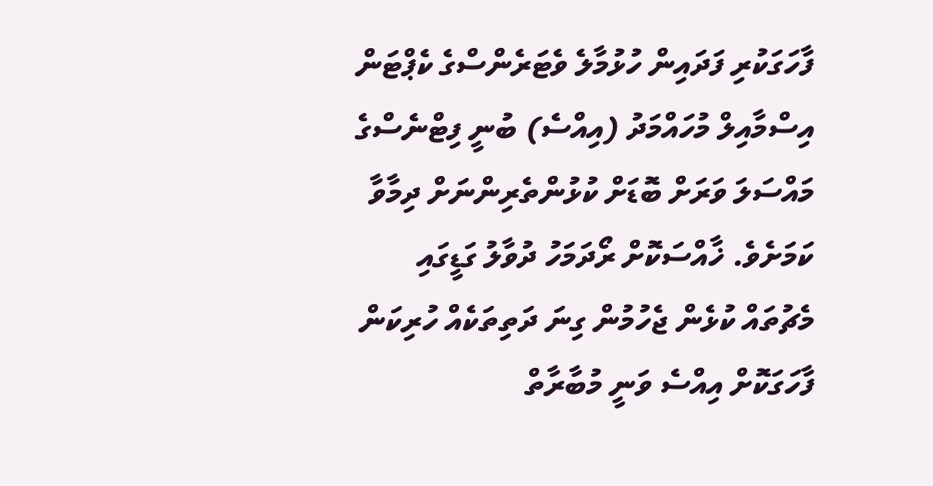ފާހަގަކުރި ފަދައިން ހުޅުމާލެ ވެޓަރެންސްގެ ކެޕްޓަން އިސްމާއިލް މުހައްމަދު (އިއްސެ) ބުނީ ފިޓްނެސްގެ މައްސަލަ ވަރަށް ބޮޑަށް ކުޅުންތެރިންނަށް ދިމާވާ ކަމަށެވެ. ޚާއްސަކޮށް ރޯދަމަހު ދުވާލު ގަޑީގައި މެޗުތައް ކުޅެން ޖެހުމުން ގިނަ ދަތިތަކެއް ހުރިކަން ފާހަގަކޮށް އިއްސެ ވަނީ މުބާރާތް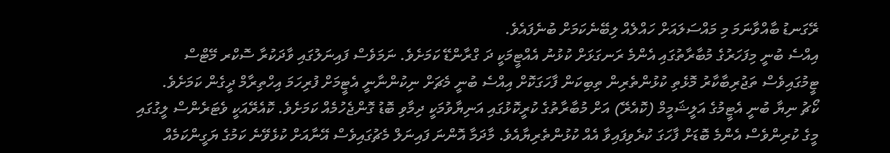ރޭގަނޑު ބާއްވާނަމަ މި މައްސަލައަށް ހައްލެއް ލިބޭނެކަމަށް ބުނެފައެވެ.
އިއްސެ ބުނީ މިފަހަރުގެ މުބާރާތުގައި އެންމެ ރަނގަޅަށް ކުޅުނު އެއްޓީމަކީ ދަ ގްރާންޑޭ ކަމަށެވެ. ނަމަވެސް ފައިނަލުގައި ވާދަކުރާ ސޮކްރ މޭޓްސް ޓީމުގައިވެސް ތަޖުރިބާކާރު މޮޅެތި ކުޅުންތެރިން ތިބިކަން ފާހަގަކޮށް އިއްސެ ބުނީ މެޗަށް ނިކުންނާނީ އެޓީމަށް ފުރިހަމަ އިހްތިރާމް ދީގެން ކަމަށެވެ.
ކޯޗު ނިޔާ ބުނީ އެޓީމުގެ އަލީޝަމީމް (ކޮއެރޭ) އަށް މުބާރާތުގެ ކުރީކޮޅުގައި އަނިޔާވުމަކީ ދިމާވި ބޮޑު ގޮންޖެހުމެއް ކަމަށެވެ. ކޮއެރޭއަކީ ވެޓަރެންސް ލީގުގައި މީގެ ކުރިންވެސް އެންމެ ބޮޑަށް ފާހަގަ ކުރެވިފައިވާ އެއް ކުޅުންތެރިޔާއެވެ. މާދަމާ އޮންނަ ފައިނަލް މެޗުގައިވެސް އޭނާއަށް ކުޅެވޭނެ ކަމުގެ ޔަގީންކަމެއް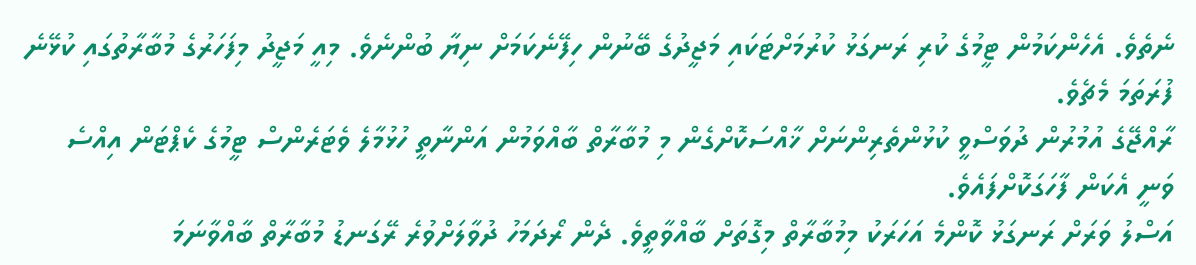ނެތެވެ. އެހެންކަމުން ޓީމުގެ ކުރި ރަނގަޅު ކުރުމަށްޓަކައި މަޖީދުގެ ބޭނުން ހިފޭނެކަމަށް ނިޔާ ބުންނެވެ. މިއީ މަޖީދު މިފަހަރުގެ މުބާރާތުގައި ކުޅޭނެ ފުރަތަމަ މެޗެވެ.
ރާއްޖޭގެ އުމުރުން ދުވަސްވީ ކުޅުންތެރިންނަށް ޚާއްސަކޮށްގެން މި މުބާރާތް ބާއްވަމުން އަންނާތީ ހުޅުމާލެ ވެޓަރެންސް ޓީމުގެ ކެޕްޓަން އިއްސެ ވަނީ އެކަން ފާހަގަކޮށްފައެވެ.
އަސްލު ވަރަށް ރަނގަޅު ކޮންމެ އަހަރަކު މިމުބާރާތް މިގޮތަށް ބާއްވާތީވެ. ދެން ރޯދަމަހު ދުވާލަށްވުރެ ރޭގަނޑު މުބާރާތް ބާއްވާނަމަ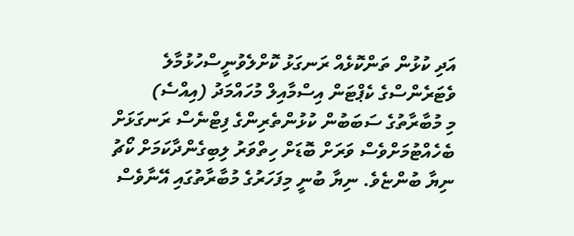އަދި ކުޅުން ތަންކޮޅެއް ރަނގަޅު ކޮށްލެވުނީސްހުޅުމާލެ ވެޓަރެންސްގެ ކެޕްޓަން އިސްމާއިލް މުހައްމަދު (އިއްސެ)
މި މުބާރާތުގެ ސަބަބުން ކުޅުންތެރިންގެ ފިޓްނެސް ރަނގަޅަށް ބެހެއްޓުމަށްވެސް ވަރަށް ބޮޑަށް ހިތްވަރު ލިބިގެންދާކަމަށް ކޯޗު ނިޔާ ބުންޏެވެ. ނިޔާ ބުނީ މިފަހަރުގެ މުބާރާތުގައި އޭނާވެސް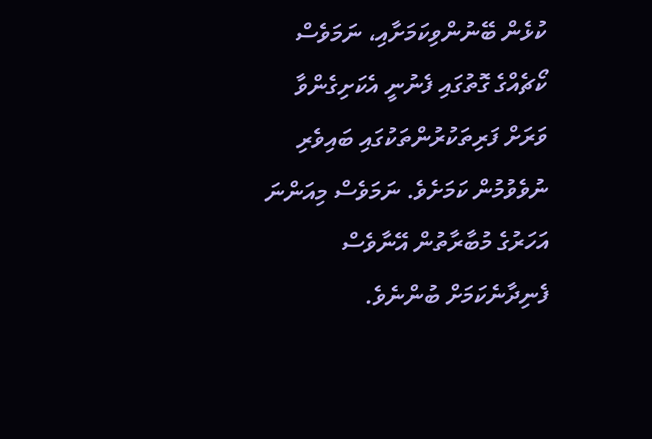ކުޅެން ބޭނުންވިކަމަށާއި، ނަމަވެސް ކޯޗެއްގެ ގޮތުގައި ފެނުނީ އެކަށިގެންވާ ވަރަށް ފަރިތަކުރުންތަކުގައި ބައިވެރި ނުވެވުމުން ކަމަށެވެ. ނަމަވެސް މިއަންނަ އަހަރުގެ މުބާރާތުން އޭނާވެސް ފެނިދާނެކަމަށް ބުންނެވެ.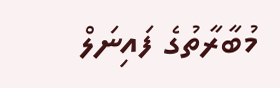މުބާރާތުގެ ފައިނަލް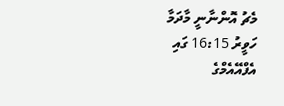މެޗު އޮންނާނީ މާދަމާ ހަވީރު 16:15 ގައި އެފްއޭއެމްގެ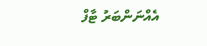އެއްނަންބަރު ޓާފް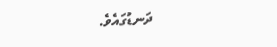ދަނޑުގައެވެ.